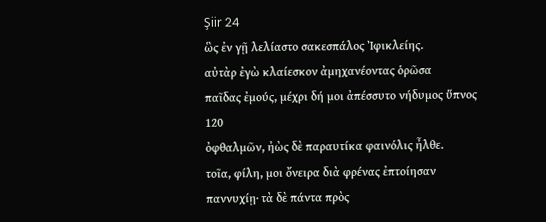Şiir 24
ὣς ἐν γῇ λελίαστο σακεσπάλος Ἰφικλείης.
αὐτὰρ ἐγὼ κλαίεσκον ἀμηχανέοντας ὁρῶσα
παῖδας ἐμούς, μέχρι δή μοι ἀπέσσυτο νήδυμος ὕπνος
120
ὀφθαλμῶν, ἠὼς δὲ παραυτίκα φαινόλις ἦλθε.
τοῖα, φίλη, μοι ὄνειρα διὰ φρένας ἐπτοίησαν
παννυχίῃ· τὰ δὲ πάντα πρὸς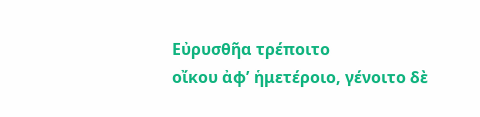Εὐρυσθῆα τρέποιτο
οἴκου ἀφʼ ἡμετέροιο, γένοιτο δὲ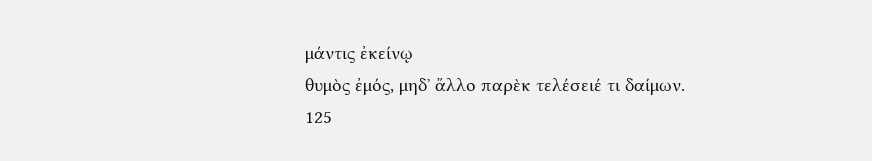μάντις ἐκείνῳ
θυμὸς ἐμός, μηδʼ ἄλλο παρὲκ τελέσειέ τι δαίμων.
125